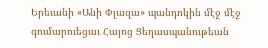Երեւանի «Անի Փլազա» պանդոկին մէջ մէջ գումարուեցաւ Հայոց Ցեղասպանութեան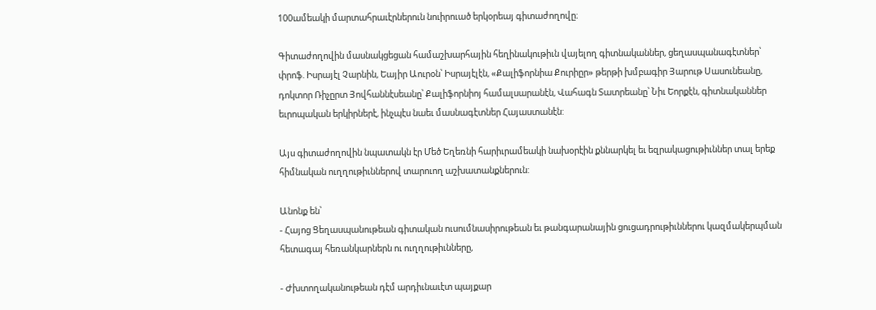100ամեակի մարտահրաւէրներուն նուիրուած երկօրեայ գիտաժողովը։

Գիտաժողովին մասնակցեցան համաշխարհային հեղինակութիւն վայելող գիտնականներ, ցեղասպանագէտներ՝ փրոֆ. Իսրայէլ Չարնին, Եայիր Աուրօն՝ Իսրայէլէն, «Քալիֆորնիա Քուրիըր» թերթի խմբագիր Յարութ Սասունեանը, դոկտոր Ռիչըրտ Յովհաննէսեանը՝ Քալիֆորնիոյ համալսարանէն, Վահագն Տատրեանը՝ Նիւ Եորքէն, գիտնականներ եւրոպական երկիրներէ, ինչպէս նաեւ մասնագէտներ Հայաստանէն:

Այս գիտաժողովին նպատակն էր Մեծ Եղեռնի հարիւրամեակի նախօրէին քննարկել եւ եզրակացութիւններ տալ երեք հիմնական ուղղութիւններով տարուող աշխատանքներուն:

Անոնք են՝
- Հայոց Ցեղասպանութեան գիտական ուսումնասիրութեան եւ թանգարանային ցուցադրութիւններու կազմակերպման հետագայ հեռանկարներն ու ուղղութիւնները,

- Ժխտողականութեան դէմ արդիւնաւէտ պայքար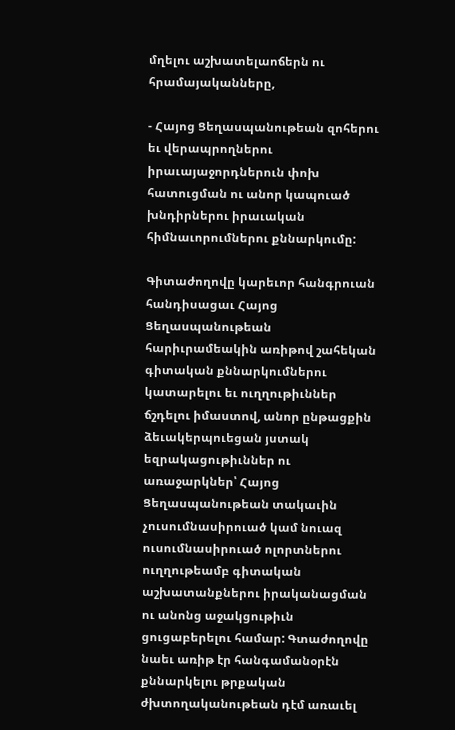մղելու աշխատելաոճերն ու հրամայականները,

- Հայոց Ցեղասպանութեան զոհերու եւ վերապրողներու իրաւայաջորդներուն փոխ հատուցման ու անոր կապուած խնդիրներու իրաւական հիմնաւորումներու քննարկումը:

Գիտաժողովը կարեւոր հանգրուան հանդիսացաւ Հայոց Ցեղասպանութեան հարիւրամեակին առիթով շահեկան գիտական քննարկումներու կատարելու եւ ուղղութիւններ ճշդելու իմաստով, անոր ընթացքին ձեւակերպուեցան յստակ եզրակացութիւններ ու առաջարկներ՝ Հայոց Ցեղասպանութեան տակաւին չուսումնասիրուած կամ նուազ ուսումնասիրուած ոլորտներու ուղղութեամբ գիտական աշխատանքներու իրականացման ու անոնց աջակցութիւն ցուցաբերելու համար: Գտաժողովը նաեւ առիթ էր հանգամանօրէն քննարկելու թրքական ժխտողականութեան դէմ առաւել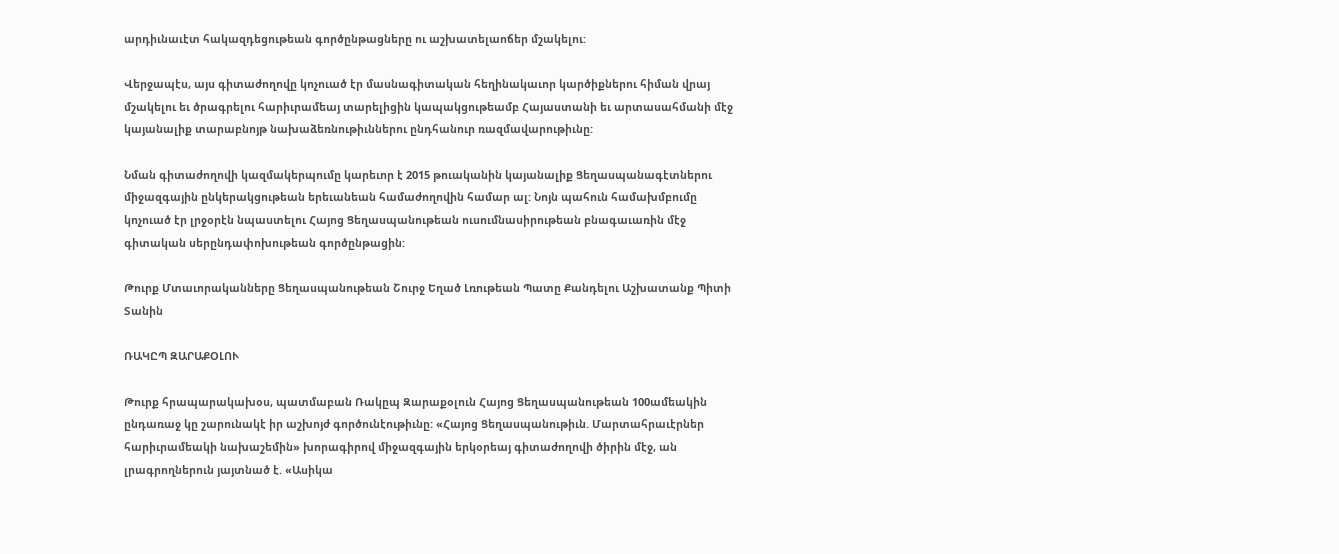արդիւնաւէտ հակազդեցութեան գործընթացները ու աշխատելաոճեր մշակելու:

Վերջապէս, այս գիտաժողովը կոչուած էր մասնագիտական հեղինակաւոր կարծիքներու հիման վրայ մշակելու եւ ծրագրելու հարիւրամեայ տարելիցին կապակցութեամբ Հայաստանի եւ արտասահմանի մէջ կայանալիք տարաբնոյթ նախաձեռնութիւններու ընդհանուր ռազմավարութիւնը:

Նման գիտաժողովի կազմակերպումը կարեւոր է 2015 թուականին կայանալիք Ցեղասպանագէտներու միջազգային ընկերակցութեան երեւանեան համաժողովին համար ալ: Նոյն պահուն համախմբումը կոչուած էր լրջօրէն նպաստելու Հայոց Ցեղասպանութեան ուսումնասիրութեան բնագաւառին մէջ գիտական սերընդափոխութեան գործընթացին:

Թուրք Մտաւորականները Ցեղասպանութեան Շուրջ Եղած Լռութեան Պատը Քանդելու Աշխատանք Պիտի Տանին

ՌԱԿԸՊ ԶԱՐԱՔՕԼՈՒ

Թուրք հրապարակախօս, պատմաբան Ռակըպ Զարաքօլուն Հայոց Ցեղասպանութեան 100ամեակին ընդառաջ կը շարունակէ իր աշխոյժ գործունէութիւնը: «Հայոց Ցեղասպանութիւն. Մարտահրաւէրներ հարիւրամեակի նախաշեմին» խորագիրով միջազգային երկօրեայ գիտաժողովի ծիրին մէջ, ան լրագրողներուն յայտնած է. «Ասիկա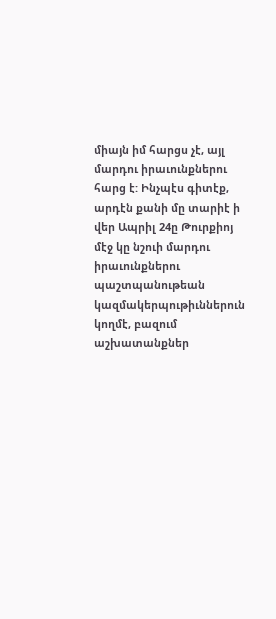միայն իմ հարցս չէ, այլ մարդու իրաւունքներու հարց է: Ինչպէս գիտէք, արդէն քանի մը տարիէ ի վեր Ապրիլ 24ը Թուրքիոյ մէջ կը նշուի մարդու իրաւունքներու պաշտպանութեան կազմակերպութիւններուն կողմէ, բազում աշխատանքներ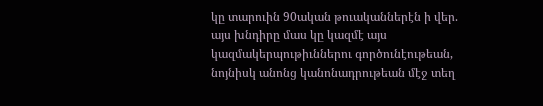կը տարուին 90ական թուականներէն ի վեր. այս խնդիրը մաս կը կազմէ այս կազմակերպութիւններու գործունէութեան, նոյնիսկ անոնց կանոնադրութեան մէջ տեղ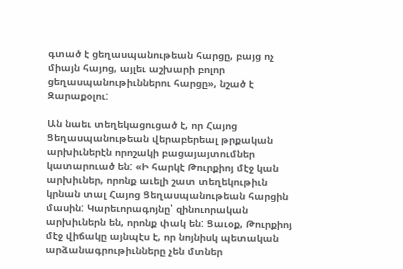գտած է ցեղասպանութեան հարցը, բայց ոչ միայն հայոց, այլեւ աշխարի բոլոր ցեղասպանութիւններու հարցը», նշած է Զարաքօլու:

Ան նաեւ տեղեկացուցած է, որ Հայոց Ցեղասպանութեան վերաբերեալ թրքական արխիւներէն որոշակի բացայայտումներ կատարուած են: «Ի հարկէ Թուրքիոյ մէջ կան արխիւներ, որոնք աւելի շատ տեղեկութիւն կրնան տալ Հայոց Ցեղասպանութեան հարցին մասին: Կարեւորագոյնը՝ զինուորական արխիւներն են, որոնք փակ են: Ցաւօք, Թուրքիոյ մէջ վիճակը այնպէս է, որ նոյնիսկ պետական արձանագրութիւնները չեն մտներ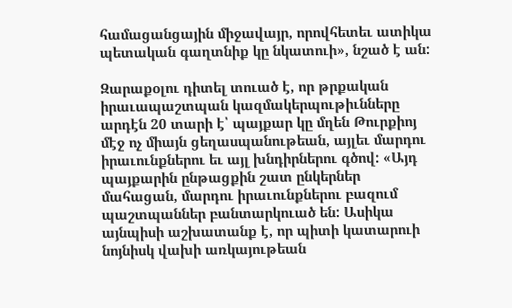համացանցային միջավայր, որովհետեւ ատիկա պետական գաղտնիք կը նկատուի», նշած է ան:

Զարաքօլու դիտել տուած է, որ թրքական իրաւապաշտպան կազմակերպութիւնները արդէն 20 տարի է՝ պայքար կը մղեն Թուրքիոյ մէջ ոչ միայն ցեղասպանութեան, այլեւ մարդու իրաւունքներու եւ այլ խնդիրներու գծով: «Այդ պայքարին ընթացքին շատ ընկերներ մահացան, մարդու իրաւունքներու բազում պաշտպաններ բանտարկուած են: Ասիկա այնպիսի աշխատանք է, որ պիտի կատարուի նոյնիսկ վախի առկայութեան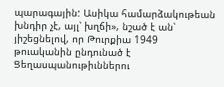պարագային: Ասիկա համարձակութեան խնդիր չէ, այլ՝ խղճի», նշած է ան՝ յիշեցնելով, որ Թուրքիա 1949 թուականին ընդունած է Ցեղասպանութիւններու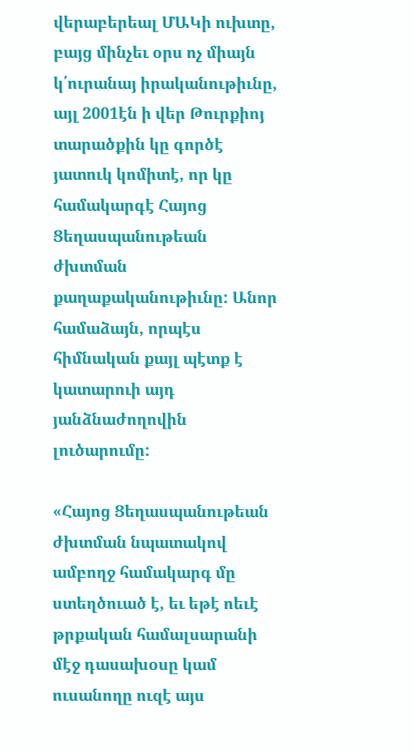վերաբերեալ ՄԱԿի ուխտը, բայց մինչեւ օրս ոչ միայն կ՛ուրանայ իրականութիւնը, այլ 2001էն ի վեր Թուրքիոյ տարածքին կը գործէ յատուկ կոմիտէ, որ կը համակարգէ Հայոց Ցեղասպանութեան ժխտման քաղաքականութիւնը: Անոր համաձայն, որպէս հիմնական քայլ պէտք է կատարուի այդ յանձնաժողովին լուծարումը:

«Հայոց Ցեղասպանութեան ժխտման նպատակով ամբողջ համակարգ մը ստեղծուած է, եւ եթէ ոեւէ թրքական համալսարանի մէջ դասախօսը կամ ուսանողը ուզէ այս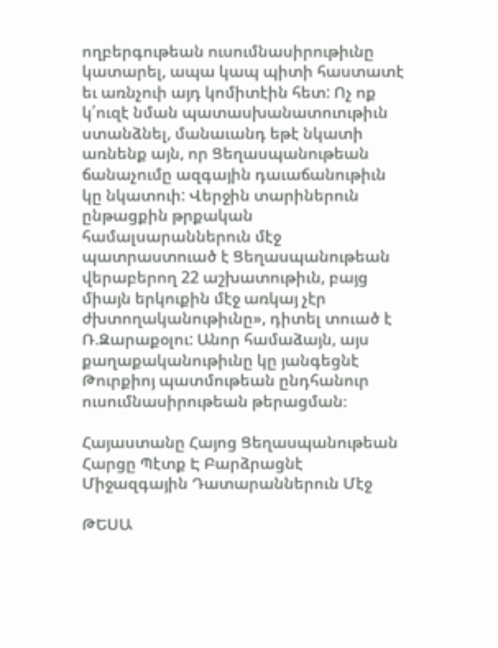ողբերգութեան ուսումնասիրութիւնը կատարել, ապա կապ պիտի հաստատէ եւ առնչուի այդ կոմիտէին հետ: Ոչ ոք կ՛ուզէ նման պատասխանատուութիւն ստանձնել, մանաւանդ եթէ նկատի առնենք այն, որ Ցեղասպանութեան ճանաչումը ազգային դաւաճանութիւն կը նկատուի: Վերջին տարիներուն ընթացքին թրքական համալսարաններուն մէջ պատրաստուած է Ցեղասպանութեան վերաբերող 22 աշխատութիւն, բայց միայն երկուքին մէջ առկայ չէր ժխտողականութիւնը», դիտել տուած է Ռ.Զարաքօլու: Անոր համաձայն, այս քաղաքականութիւնը կը յանգեցնէ Թուրքիոյ պատմութեան ընդհանուր ուսումնասիրութեան թերացման։

Հայաստանը Հայոց Ցեղասպանութեան Հարցը Պէտք Է Բարձրացնէ Միջազգային Դատարաններուն Մէջ

ԹԵՍԱ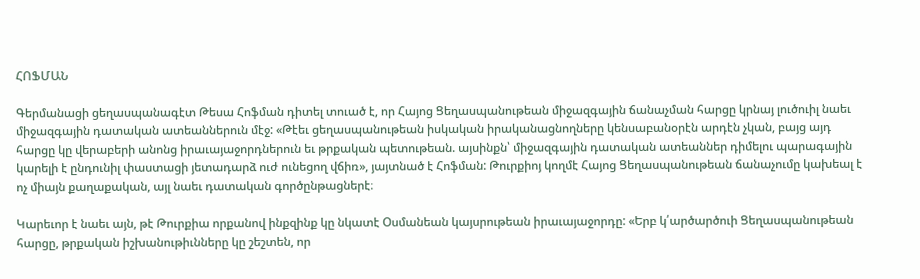ՀՈՖՄԱՆ

Գերմանացի ցեղասպանագէտ Թեսա Հոֆման դիտել տուած է, որ Հայոց Ցեղասպանութեան միջազգային ճանաչման հարցը կրնայ լուծուիլ նաեւ միջազգային դատական ատեաններուն մէջ: «Թէեւ ցեղասպանութեան իսկական իրականացնողները կենսաբանօրէն արդէն չկան, բայց այդ հարցը կը վերաբերի անոնց իրաւայաջորդներուն եւ թրքական պետութեան. այսինքն՝ միջազգային դատական ատեաններ դիմելու պարագային կարելի է ընդունիլ փաստացի յետադարձ ուժ ունեցող վճիռ», յայտնած է Հոֆման: Թուրքիոյ կողմէ Հայոց Ցեղասպանութեան ճանաչումը կախեալ է ոչ միայն քաղաքական, այլ նաեւ դատական գործընթացներէ։

Կարեւոր է նաեւ այն, թէ Թուրքիա որքանով ինքզինք կը նկատէ Օսմանեան կայսրութեան իրաւայաջորդը: «Երբ կ՛արծարծուի Ցեղասպանութեան հարցը, թրքական իշխանութիւնները կը շեշտեն, որ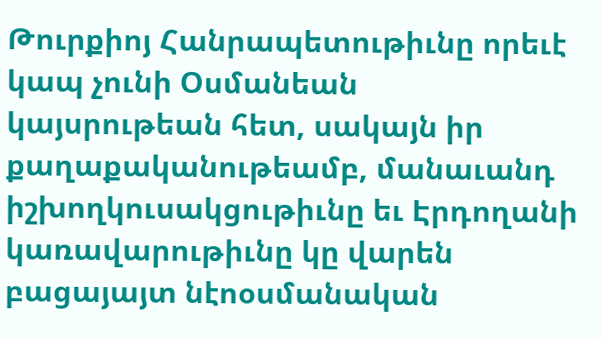Թուրքիոյ Հանրապետութիւնը որեւէ կապ չունի Օսմանեան կայսրութեան հետ, սակայն իր քաղաքականութեամբ, մանաւանդ իշխողկուսակցութիւնը եւ Էրդողանի կառավարութիւնը կը վարեն բացայայտ նէոօսմանական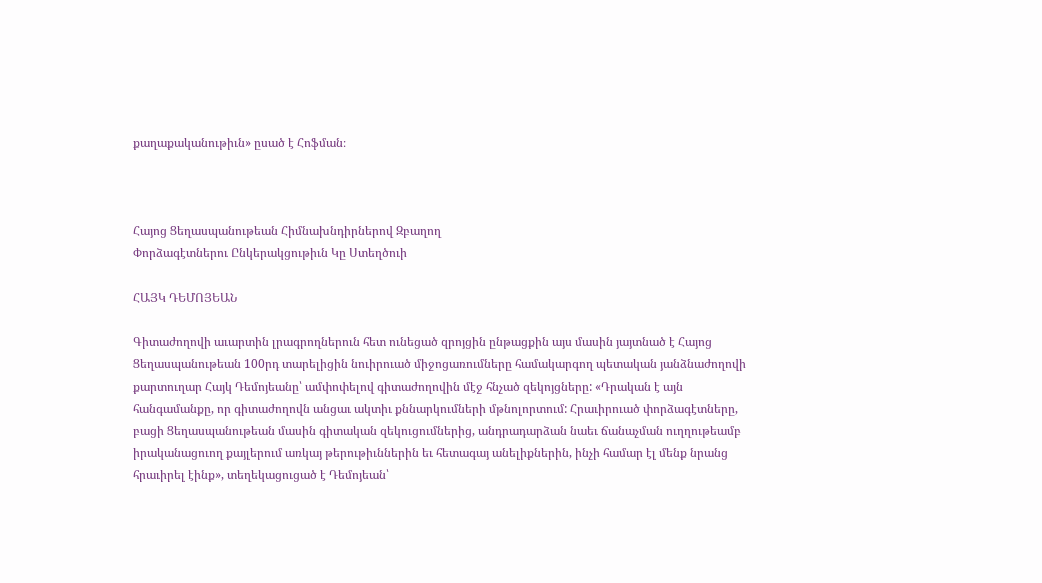քաղաքականութիւն» ըսած է Հոֆման։



Հայոց Ցեղասպանութեան Հիմնախնդիրներով Զբաղող
Փորձագէտներու Ընկերակցութիւն Կը Ստեղծուի

ՀԱՅԿ ԴԵՄՈՅԵԱՆ

Գիտաժողովի աւարտին լրագրողներուն հետ ունեցած զրոյցին ընթացքին այս մասին յայտնած է Հայոց Ցեղասպանութեան 100րդ տարելիցին նուիրուած միջոցառումները համակարգող պետական յանձնաժողովի քարտուղար Հայկ Դեմոյեանը՝ ամփոփելով գիտաժողովին մէջ հնչած զեկոյցները: «Դրական է այն հանգամանքը, որ գիտաժողովն անցաւ ակտիւ քննարկումների մթնոլորտում: Հրաւիրուած փորձագէտները, բացի Ցեղասպանութեան մասին գիտական զեկուցումներից, անդրադարձան նաեւ ճանաչման ուղղութեամբ իրականացուող քայլերում առկայ թերութիւններին եւ հետագայ անելիքներին, ինչի համար էլ մենք նրանց հրաւիրել էինք», տեղեկացուցած է Դեմոյեան՝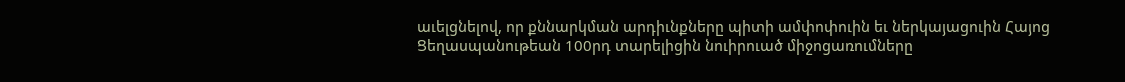աւելցնելով, որ քննարկման արդիւնքները պիտի ամփոփուին եւ ներկայացուին Հայոց Ցեղասպանութեան 100րդ տարելիցին նուիրուած միջոցառումները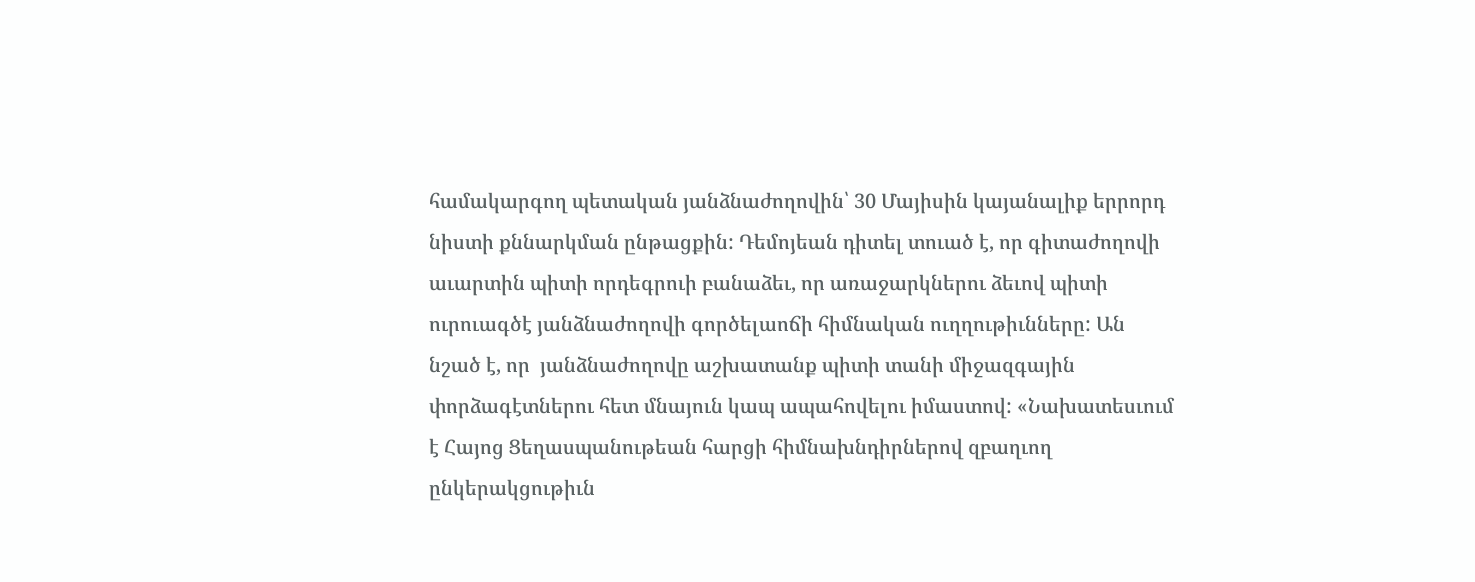համակարգող պետական յանձնաժողովին՝ 30 Մայիսին կայանալիք երրորդ նիստի քննարկման ընթացքին: Դեմոյեան դիտել տուած է, որ գիտաժողովի աւարտին պիտի որդեգրուի բանաձեւ, որ առաջարկներու ձեւով պիտի ուրուագծէ յանձնաժողովի գործելաոճի հիմնական ուղղութիւնները: Ան նշած է, որ  յանձնաժողովը աշխատանք պիտի տանի միջազգային  փորձագէտներու հետ մնայուն կապ ապահովելու իմաստով: «Նախատեսւում է Հայոց Ցեղասպանութեան հարցի հիմնախնդիրներով զբաղւող ընկերակցութիւն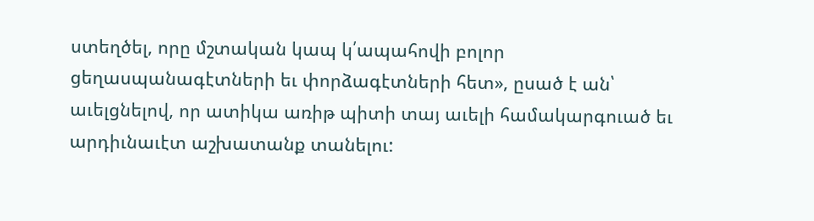ստեղծել, որը մշտական կապ կ՛ապահովի բոլոր ցեղասպանագէտների եւ փորձագէտների հետ», ըսած է ան՝ աւելցնելով, որ ատիկա առիթ պիտի տայ աւելի համակարգուած եւ արդիւնաւէտ աշխատանք տանելու: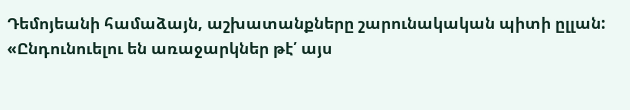Դեմոյեանի համաձայն, աշխատանքները շարունակական պիտի ըլլան: «Ընդունուելու են առաջարկներ թէ՛ այս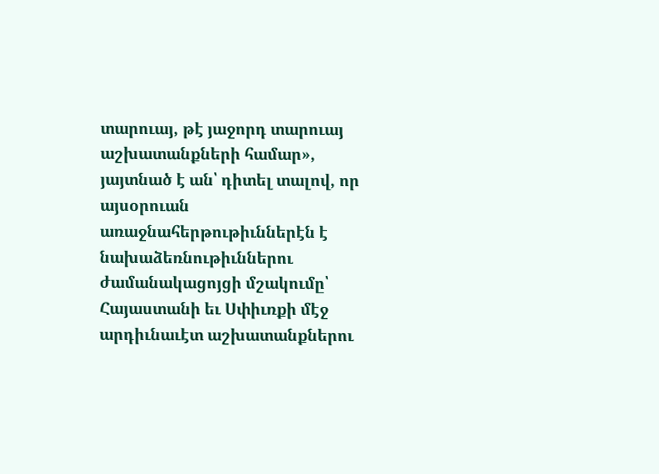տարուայ, թէ յաջորդ տարուայ աշխատանքների համար», յայտնած է ան՝ դիտել տալով, որ այսօրուան առաջնահերթութիւններէն է նախաձեռնութիւններու ժամանակացոյցի մշակումը՝ Հայաստանի եւ Սփիւռքի մէջ արդիւնաւէտ աշխատանքներու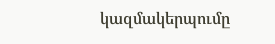կազմակերպումը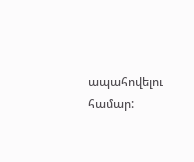ապահովելու համար: